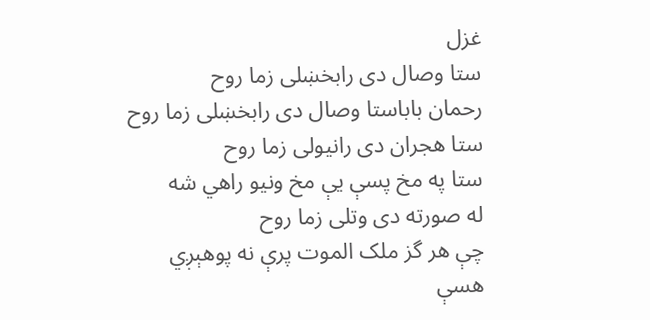غزل
ستا وصال دی رابخښلی زما روح
رحمان باباستا وصال دی رابخښلی زما روح
ستا هجران دی رانيولی زما روح
ستا په مخ پسې يې مخ ونيو راهي شه
له صورته دی وتلی زما روح
چې هر گز ملک الموت پرې نه پوهېږي
هسې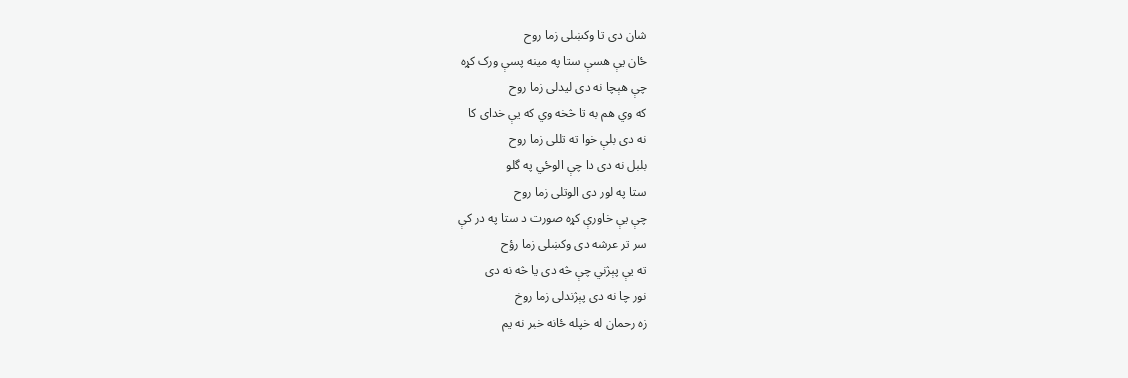شان دی تا وکښلی زما روح
ځان يې هسې ستا په مينه پسې ورک کړه
چې هېچا نه دی ليدلی زما روح
که وي هم به تا څخه وي که يې خدای کا
نه دی بلې خوا ته تللی زما روح
بلبل نه دی دا چې الوځي په گلو
ستا په لور دی الوتلی زما روح
چې يې خاورې کړه صورت د ستا په در کې
سر تر عرشه دی وکښلی زما رؤح
ته يې پېژني چې څه دی يا څه نه دی
نور چا نه دی پېژندلی زما روخ
زه رحمان له خپله ځانه خبر نه يم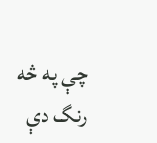چې په څه رنگ دې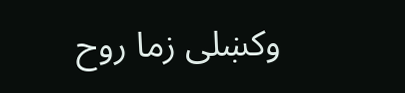وکښلی زما روح